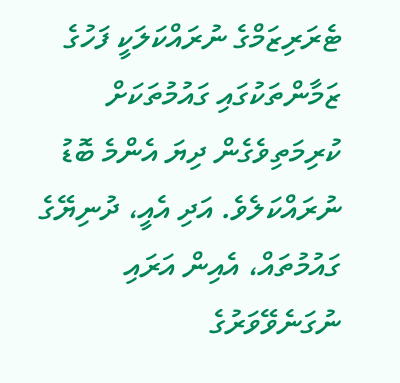ޓެރަރިޒަމްގެ ނުރައްކަލަކީ ފަހުގެ ޒަމާންތަކުގައި ގައުމުތަކަށް ކުރިމަތިވެގެން ދިޔަ އެންމެ ބޮޑު ނުރައްކަލެވެ. އަދި އެއީ، ދުނިޔޭގެ ގައުމުތައް، އެއިން އަރައި ނުގަނެވޭވަރުގެ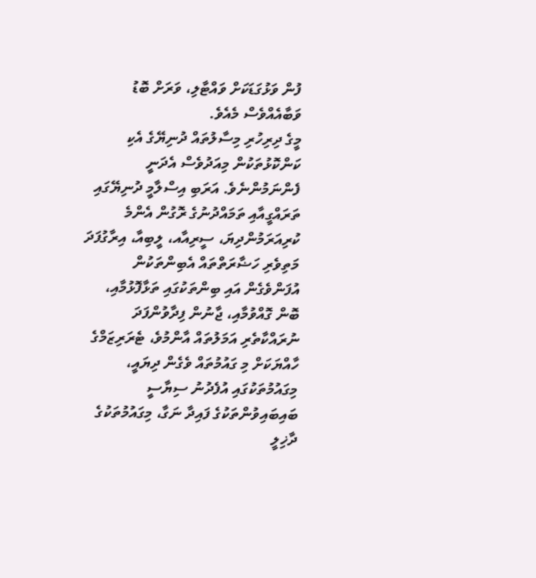ފުން ވަޅުގަޑަކަށް ވައްޓާލި، ވަރަށް ބޮޑު ވަބާއެއްވެސް މެއެވެ.
މީގެ ދިރިހުރި މިސާލުތައް ދުނިޔޭގެ އެކި ކަންކޮޅުތަކުން މިއަދުވެސް އެދަނީ ފެންނަމުންނެވެ. އަރަބި އިސްލާމީ ދުނިޔޭގައި ތަރައްގީއާއި ތަމައްދުނުގެ ރޮގުން އެންމެ ކުރިއަރަމުންދިޔަ، ސީރިއާއ، ލީބިއާ، އިރާގުފަދަ މަތިވެރި ހަޟާރަތްތައް އެބިންތަކުން އުފަންވެގެން އައި ބިންތަކުގައި ތަޅާފޮޅުމާއި، ބޮން ގޮއްވުމާއި، ޖާނުން ފިދާވުންފަދަ ނުރައްކާތެރި އަމަލުތައް އާންމުވެ، ޓެރަރިޒަމްގެ ހާއްޔަކަށް މި ގައުމުތައް ވެގެން ދިޔައީ، މިގައުމުތަކުގައި އުފެދުނު ސިޔާސީ ބައިބައިވުންތަކުގެ ފައިދާ ނަގާ، މިގައުމުތަކުގެ ދާޚިލީ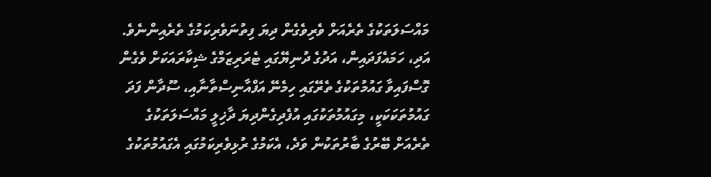މައްސަލަތަކުގެ ތެރެއަށް ވެރިވެގެން ދިޔަ ފިތުނަވެރިކަމުގެ ތެރެއިންނެވެ.
އަދި، ހަމައެފަދައިން، އަދުގެ ދުނިޔޭގައި ޓެރަރިޒަމްގެ ޝިކާރައަކަށް ވެގެން ގޮސްފައިވާ ގައުމުތަކުގެ ތެރޭގައި ހިމެނޭ އަފްއާނިސްތާނާއި، ސޫދާން ފަދަ ގައުމުތަކަކަކީ، މިގައުމުތަކުގައި އުފެދިގެންދިޔަ ދާޚިލީ މައްސަލަތަކުގެ ތެރެއަށް ބޭރުގެ ބާރުތަކުން ވަދެ، އެކަމުގެ ރުޅިވެރިކަމުގައި އެގައުމުތަކުގެ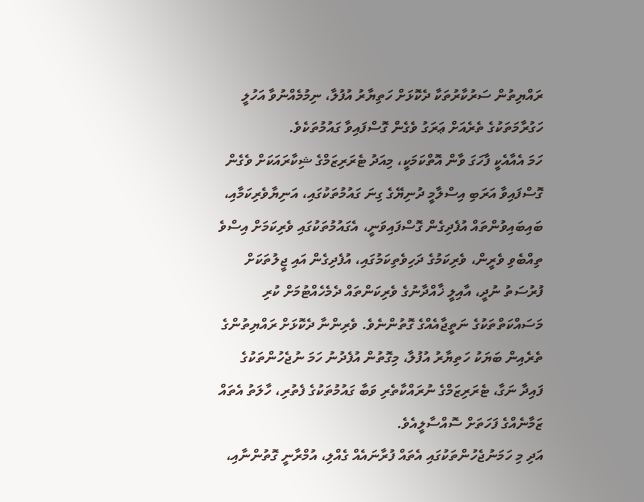ރައްޔިތުން ސަރުކާރުތަކާ ދެކޮޅަށް ހަތިޔާރު އުފުލާ، ނިމުމެއްނުވާ އަހުލީ ހަގުރާމަތަކުގެ ތެރެއަށް ޢަރަގު ވެގެން ގޮސްފައިވާ ގައުމުތަކެވެ.
ހަމަ އެއާއެކީ ފާހަގަ ވާން އޮތްކަމަކީ، މިއަދު ޓެރަރިޒަމްގެ ޝިކާރައަކަށް ވެގެން ގޮސްފައިވާ އަރަބި އިސްލާމީ ދުނިޔޭގެ ގިނަ ގައުމުތަކުގައި، އަނިޔާވެރިކަމާއި، ބައިބައިވުންތައް އުފެދިގެން ގޮސްފައިވަނީ، އެގައުމުތަކުގައި ވެރިކަމަށް އިސްވެ ތިއްބެވި ވެރީން، ވެރިކަމުގެ ދަހިވެތިކަމުގައި، އުފެދިގެން އައި ޖީލުތަކަށް ފުރުސަތު ނުދީ، އާއިލީ ޚާއްދާނުގެ ވެރިކަންތައް ދެމެހެއްޓުމަށް ކުރި މަސައްކަތްތަކުގެ ނަތީޖާއެއްގެ ގޮތުންނެވެ. ވެރިންނާ ދެކޮޅަށް ރައްޔިތުންގެ ތެރެއިން ބަޔަކު ހަތިޔާރު އުފުލާ، މިގޮތުން އުފެދުނު ހަމަ ނުޖެހުންތަކުގެ ފައިދާ ނަގާ، ޓެރަރިޒަމްގެ ނުރައްކާތެރި ވަބާ ގައުމުތަކުގެ ފެތުރި، ހާލަތު އެތައް ޒަމާނެއްގެ ފަހަތަށް ސޮއްސާލީއެވެ.
އަދި މި ހަމަނުޖެހުންތަކުގައި އެތައް ފުރާނައެއް ގެއްލި، އުމްރާނީ ގޮތުންނާއި،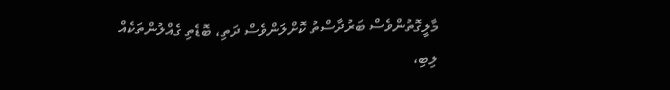މާލީގޮތުންވެސް ބަރުދާސްތު ކޮށްލަންވެސް ދަތި، ބޮޑެތި ގެއްލުންތަކެއް ލިބި،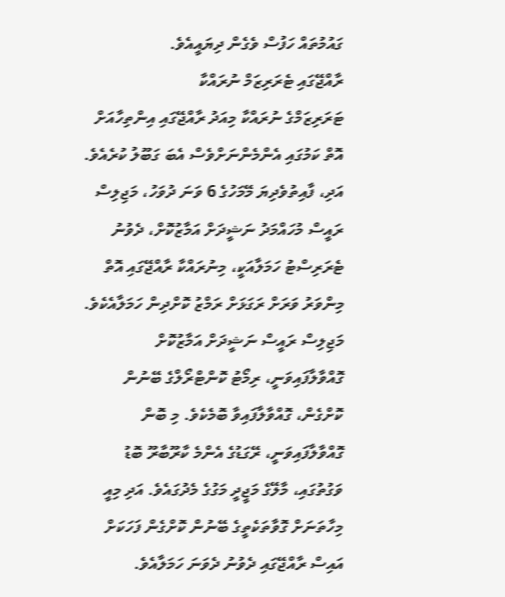ގައުމުތައް ހަފުސް ވެގެން ދިޔައީއެވެ.
ރާއްޖޭގައި ޓެރަރިޒަމް ނުރައްކާ
ޓަރަރިޒަމްގެ ނުރައްކާ މިއަދު ރާއްޖޭގައި އިންތިހާއަށް އޮތް ކަމުގައި އެންމެންނަށްވެސް އެބަ ގަބޫލު ކުރެއެވެ. އަދި، ފާއިތުވެދިޔަ މޭމަހުގެ 6 ވަނަ ދުވަހު، މަޖިލިސް ރައީސް މުހައްމަދު ނަޝީދަށް އަމާޒުކޮށް، ދެވުނު ޓެރަރިސްޓު ހަމަލާއަކީ، މިނުރައްކާ ރާއްޖޭގައި އޮތް މިންވަރު ވަރަށް ރަގަޅަށް ރަމްޒު ކޮށްދިން ހަމަލާއެކެވެ.
މަޖިލިސް ރައީސް ނަޝީދަށް އަމާޒުކޮށް ގޮއްވާލާފައިވަނީ، ރިމޯޓު ކޮންޓްރޯލްގެ ބޭނުން ކޮށްގެން، ގޮއްވާލާފައިވާ ބޮމެކެވެ. މި ބޮން ގޮއްވާލާފައިވަނީ، ރޭގަޑުގެ އެންމެ ކާރޫބާރޫ ބޮޑު ވަގުތުގައި، މާލޭގެ މަޖީދީ މަގުގެ މެދުގައެވެ. އަދި މިއީ މިހާތަނަށް ގޮވާތަކެތީގެ ބޭނުން ކޮށްގެން ފަހަކަށް އައިސް ރާއްޖޭގައި ދެވުނު ދެވަނަ ހަމަލާއެވެ.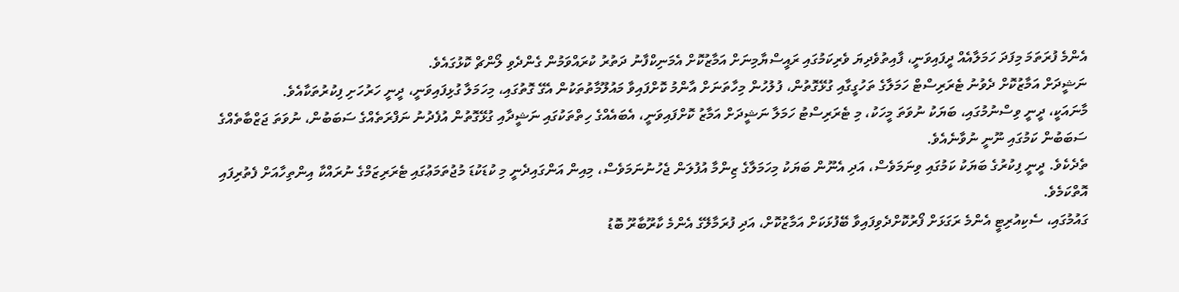އެންމެ ފުރަތަމަ މިފަދަ ހަމަލާއެއް ދީފައިވަނީ، ފާއިތުވެދިޔަ ވެރިކަމުގައި ރައީސްޔާމިނަށް އަމާޒުކޮށް އެމަނިކްފާނު ދަތުރު ކުރައްވަމުން ގެންދެވި ލޯންޗް ކޮޅުގައެވެ.
ނަޝީދަށް އަމާޒުކޮށް ދެވުނު ޓެރަރިސްޓް ހަމަލާގެ ތަހުގީގާއި ގުޅޭގޮތުން، ފުލުހުން މިހާތަނަށް އާންމު ކޮށްފައިވާ މައުލޫމާތުތަކުން އެގޭ ގޮތުގައި، މިހަމަލާ ގުޅިފައިވަނީ، ދީނީ ހަރުހަށި ފިކުރުތަކާއެވެ.
މާނައަކީ، ދީނީ ވިސްނުމުގައި، ބަޔަކު ނުވަތަ މީހަކު، މި ޓެރަރިސްޓު ހަމަލާ ނަޝީދަށް އަމާޒު ކޮށްފައިވަނީ، އެބައެއްގެ ހިތްތަކުގައި ނަޝީދާއި ގުޅޭގޮތުން އުފެދުނު ނަފްރަތެއްގެ ސަބަބުން، ނުވަތަ ޖަޒްބާތެއްގެ ސަބަބުން ކަމުގައި ނޫނީ ނުވާނެއެވެ.
ތެދެކެވެ. ދީނީ ފިކުރުގެ ބަޔަކު ކަމުގައި ވިނަމަވެސް، އަދި އެނޫން ބަޔަކު މިހަމަލާގެ ޒިންމާ އުފުލަން ޖެހުނުނަމަވެސް، މިއިން އަންގައިދެނީ މި ކުޑަކުޑަ މުޖުތަމަޢުގައި ޓެރަރިޒަމްގެ ނުރައްކާ އިންތިހާއަށް ފެތުރިފައި އޮތްކަމެވެ.
ގައުމުގައި، ސެކިއުރިޓީ އެންމެ ރަގަޅަށް ފޯރުކޮށްދެވިފައިވާ ބޭފުޅަކަށް އަމާޒުކޮށް، އަދި ފުރަމާލޭގެ އެންމެ ކާރޫބާރޫ ބޮޑު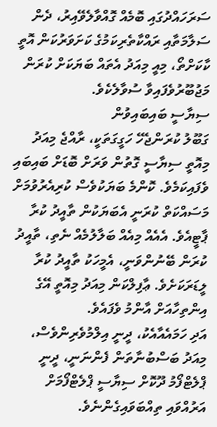ސަރަހައްދުގައި ބޮމެއް ގޮއްވާލެވޭއިރު، ދެން ސަލާމަތާއި ރައްކާތެރިކަމުގެ ކަށަވަރުކަން އޮތީ ކާކަށްތޯ، މިއީ މިއަދު އެތައް ބަޔަކަށް ކުރަން މަޖުބޫރުވެފައިވާ ސުވާލެކެވެ.
ސިޔާސީ ބައިބައިވުން
ގަބޫލު ކުރަންޖެހޭ ހަގީގަތަކީ، ރާއްޖެ މިއަދު މިއޮތީ ސިޔާސީ ގޮތުން ވަރަށް ބޮޑަށް ބައިބައި ވެފައިކަމެވެ. ކޮންމެ ބަޔަކުވެސް ކުރިއެރުވުމަށް މަސައްކަތް ކުރަނީ އެބަޔަކުން ތާއީދު ކުރާ ޕާޓީއެވެ. އެއެއް މިއެއް ބަލާލުމެއް ނެތި، ތާއީދު ކުރަން ބޭނުންވަނީ، އެމީހަކު ތާއީދު ކުރާ ލީޑަރަކަށެވެ. ޢާފިލްކަން މިއަދު މިއޮތީ އޭގެ އިންތިހާއަށް އާންމު ވެފައެވެ.
އަދި ހަމައެއާއެކު، ދީނީ އިލްމުވެރިންވެސް، މިއަދު ބަސްބުނާތަން ފެންނަނީ، ދީނީ ޕްލެޓްފޯމު ދޫކޮށް ސިޔާސީ ޕްލެޓްފޯމަށް އަރުއްވައި ތިއްބަވައިގެންނެވެ.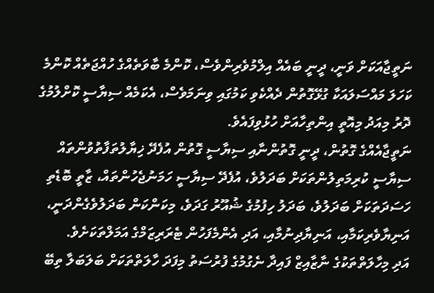ނަތީޖާއަކަށް ވަނީ، ދީނީ ބައެއް އިލްމުވެރިންވެސް، ކޮންމެ ބާވަތެއްގެ ހުއްޖަތެއް ކޮންމެ ކަހަލަ މައްސަލައަކާ ގުޅޭގޮތުން ދެއްކެވި ކަމުގައި ވިނަމަވެސް، އެކަމެއް ސިޔާސީ ކޮށްލުމުގެ ދޮރު މިއަދު މިއޮތީ އިންތިހާއަށް ހުޅުވިފައެވެ.
ނަތީޖާއެއްގެ ގޮތުން، ދީނީ ގޮތުންނާއި ސިޔާސީ ގޮތުން އުފެދޭ ޚިޔާލުތަފާތުވުންތައް ސިޔާސީ ކުރިމަތިލުންތަކަށް ބަދަލުވެ، އުފެދޭ ސިޔާސީ ހަމަނުޖެހުންތައް، ޒާތީ ބޮޑެތި ހަސަދަތަކަށް ބަދަލުވެ، ބަދަލު ހިފުމުގެ ޝުއޫރު ގަދަވެ، މިކަންކަން ބަދަލުވެގެންދަނީ، އަނިޔާވެރިކަމާއި، އަނިޔާދިނުމާއި، އަދި އެންމެފަހުން ޓެރަރިޒަމްގެ އަމަލްތަކަށެވެ.
އަދި މިހާލަތްތަކުގެ ނާޒާއިޒް ފައިދާ ނެގުމުގެ ފުރުސަތު މިފަދަ ހާލަތްތަކަށް ބަލަބަލާ ތިބޭ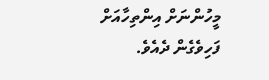މީހުންނަށް އިންތިހާއަށް ފަހިވެގެން ދެއެވެ.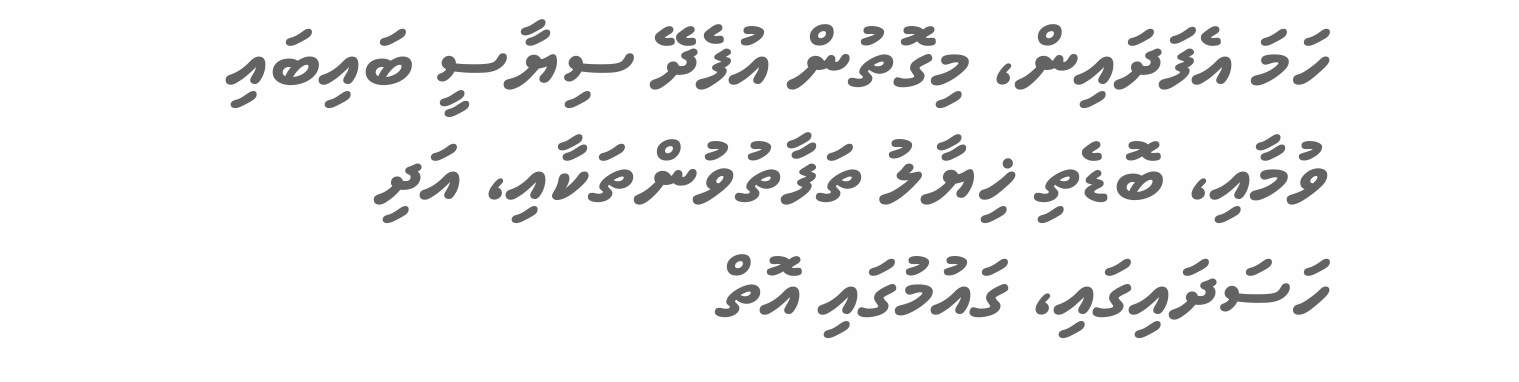ހަމަ އެފަދައިން، މިގޮތުން އުފެދޭ ސިޔާސީ ބައިބައި ވުމާއި، ބޮޑެތި ޚިޔާލު ތަފާތުވުންތަކާއި، އަދި ހަސަދައިގައި، ގައުމުގައި އޮތް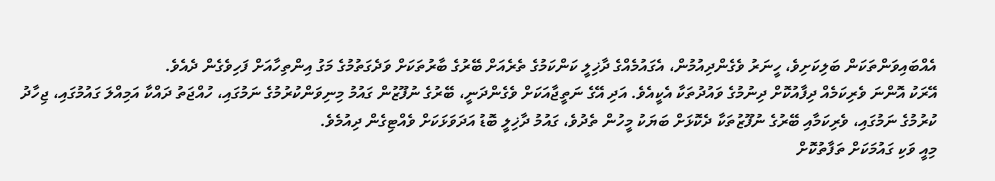އެއްބައިވަންތަކަން ބަލިކަށިވެ، ހީނަރު ވެގެންދިއުމުން، އެގައުމެއްގެ ދާޚިލީ ކަންކަމުގެ ތެރެއަށް ބޭރުގެ ބާރުތަކަށް ވަދެގަތުމުގެ މަގު އިންތިހާއަށް ފަހިވެގެން ދެއެވެ.
އޭރަކު އޮންނަ ވެރިކަމެއް ދިފާއުކޮށް ދިނުމުގެ ވައުދުތަކާ އެކީއެވެ. އަދި އޭގެ ނަތީޖާއަކަށް ވެގެންދަނީ، ބޭރުގެ ނުފޫޒުން ގައުމު މިނިވަންކުރުމުގެ ނަމުގައި، ހުއްޖަތު ދައްކާ އަމިއްލަ ގައުމުގައި، ޖިހާދު ކުރުމުގެ ނަމުގައި، ވެރިކަމާއި ބޭރުގެ ނުފޫޒުތަކާ ދެކޮޅަށް ބަޔަކު މީހުން ތެދުވެ، ގައުމު ދާޚިލީ ބޮޑު އަދަވަޅަކަށް ވެއްޓިގެން ދިއުމެވެ.
މިއީ ވަކި ގައުމަކަށް ތަފާތުކޮށް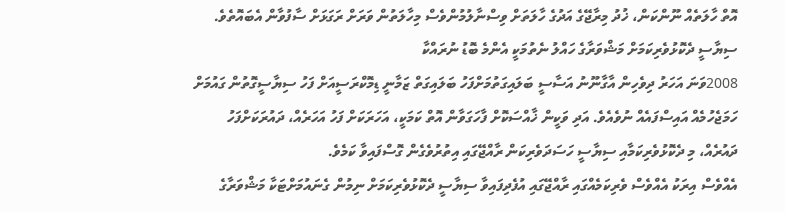އޮތް ހާލަތެއް ނޫންކަން، ޚުދު މިރާޖޭގެ އަދުގެ ހާލަތަށް ވިސްނާލުމުންވެސް މިހާލަތުން ވަރަށް ރަގަޅަށް ސާފުވާން އެބައޮތެވެ.
ސިޔާސީ ދެކޮޅުވެރިކަމަށް މަޝްވަރާގެ ހައްލު ނެތުމަކީ އެންމެ ބޮޑު ނުރައްކާ
2008ވަނަ އަހަރު ދިވެހިން އާގާނޫނު އަސާސީ ބަލައިގަތުމަށްފަހު ބަލައިގަތް ޒަމާނީ ޑިމޮކްރަސީއަށް ފަހު ސިޔާސީގޮތުން ގައުމަށް ހަމަޖެހުމެއް އައިސްފައެއް ނުވެއެވެ. އަދި ވަކީން ޚާއްސަކޮށް ފާހަގަވާން އޮތް ކަމަކީ، އަހަރަކަށް ފަހު އަހަރެއް، ދައުރަކަށްފަހު ދައުރެއް، މި ދެކޮޅުވެރިކަމާއި ސިޔާސީ ހަސަދަވެރިކަން ރާއްޖޭގައި އިތުރުވެގެން ގޮސްފައިވާ ކަމެވެ.
އެއްވެސް އިރަކު އެއްވެސް ވެރިކަމެއްގައި ރާއްޖޭގައި އުފެދިފައިވާ ސިޔާސީ ދެކޮޅުވެރިކަމަށް ނިމުން ގެނައުމަށްޓަކާ މަޝްވަރާގެ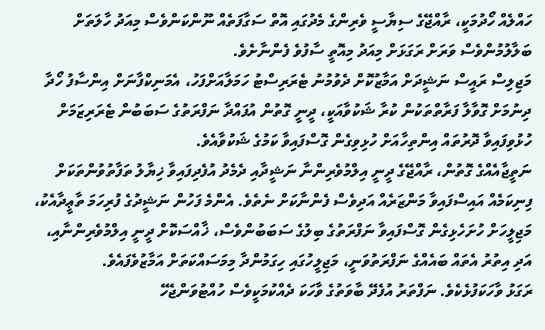ހައްލެއް ހޯދުމަކީ، ރާއްޖޭގެ ސިޔާސީ ވެރިންގެ މެދުގައި އޮތް ސަގާފަތެއް ނޫންކަންވެސް މިއަދު ހާލަތަށް ބަލާލުމުންވެސް ވަރަށް ރަގަޅަށް މިއަދު މިއޮތީ ސާފުވެ ފެންނާށެވެ.
މަޖިލިސް ރައީސް ނަޝީދަށް އަމާޒުކޮށް ދެވުމުނު ޓެރަރިސްޓު ހަމަލާއަށްފަހު، އެމަނިކްފާނަށް އިންސާފު ހޯދާ ދިނުމަށް ގޮވާލާ ފަރާތްތަކުން ކުރާ ޝަކުވާއަކީ، ދީނީ ގޮތުން އުފައްދާ ނަފްރަތުގެ ސަބަބުން ޓެރަރިޒަމަށް ހުޅުވިފައިވާ ދޮރުތައް އިންތިހާއަށް ހުޅިވިގެން ގޮސްފައިވާ ކަމުގެ ޝަކުވާއެވެ.
ނަތީޖާއެއްގެ ގޮތުން، ރާއްޖޭގެ ދީނީ އިލްމުވެރިންނާ ނަޝީދާއި ދެމެދު އުފެދިފައިވާ ޚިޔާލު ތަފާތުވުންތަކަށް ފިނިކަމެއް އައިސްފައިވާ މަންޒަރެއް އަދިވެސް ފެންނާކަށް ނެތެވެ. އެންމެ ފަހުން ނަޝީދުގެ ފުރިހަމަ ތާޢީދާއެކު، މަޖިލީހަށް ހުށަހެޅިގެން ގޮސްފައިވާ ނަފްރަތުގެ ބިލުގެ ސަބަބުންވެސް، ޚާއްސަކޮށް ދީނީ އިލްމުވެރިންނާއި، އަދި އިތުރު އެތައް ބައެއްގެ ނަފްރަތުވަނީ، މަޖިލީހުގައި ހިގަމުންދާ މިމަސައްކަތަށް އަމާޒުވެފައެވެ.
ރަގަޅު ވާހަކަފުޅެކެވެ. ނަފްތަރު އުފެދޭ ބާވަތުގެ ވާހަކަ ދެއްކުމަކީވެސް ހުއްޓުވަންޖެހޭ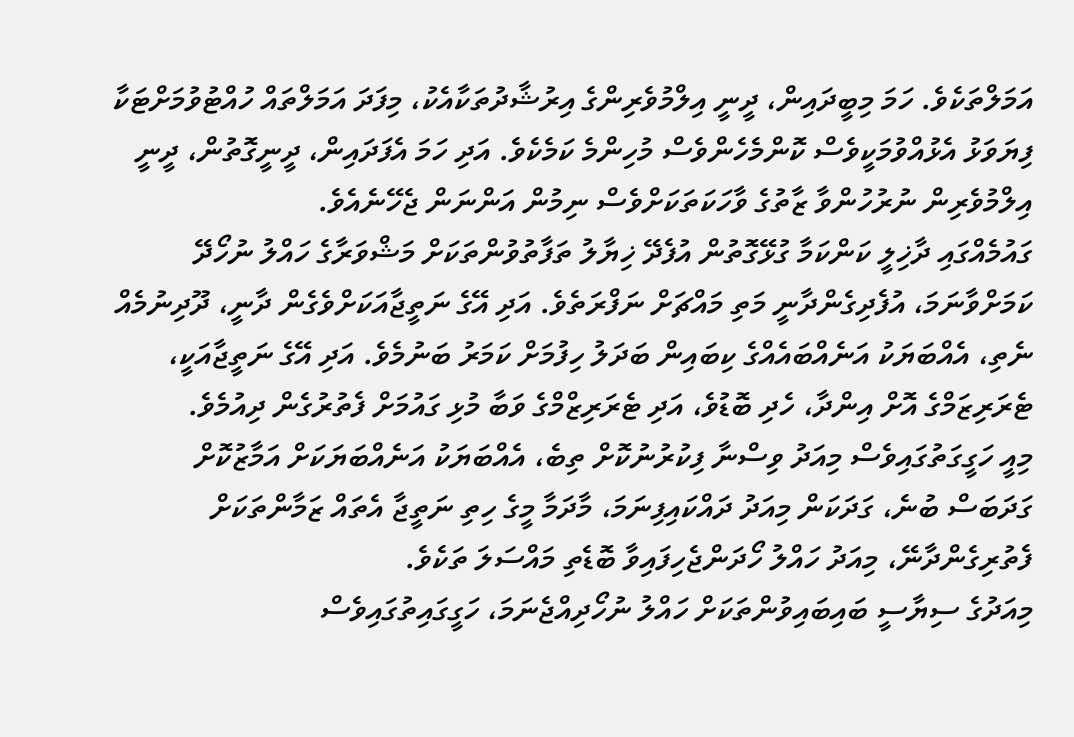އަމަލްތަކެވެ. ހަމަ މިބީދައިން، ދީނީ އިލްމުވެރިންގެ އިރުޝާދުތަކާއެކު، މިފަދަ އަމަލްތައް ހުއްޓުވުމަށްޓަކާ ފިޔަވަޅު އެޅުއްވުމަކީވެސް ކޮންމެހެންވެސް މުހިންމެ ކަމެކެވެ. އަދި ހަމަ އެފަދައިން، ދީނީގޮތުން، ދީނީ އިލްމުވެރިން ނުރުހުންވާ ޒާތުގެ ވާހަކަތަކަށްވެސް ނިމުން އަންނަން ޖެހޭނެއެވެ.
ގައުމެއްގައި ދާޚިލީ ކަންކަމާ ގުޅޭގޮތުން އުފެދޭ ޚިޔާލު ތަފާތުވުންތަކަށް މަޝްވަރާގެ ހައްލު ނުހޯދޭ ކަމަށްވާނަމަ، އުފެދިގެންދާނީ މަތި މައްޗަށް ނަފްރަތެވެ. އަދި އޭގެ ނަތީޖާއަކަށްވެގެން ދާނީ، ދޫދިނުމެއް ނެތި، އެއްބަޔަކު އަނެއްބައެއްގެ ކިބައިން ބަދަލު ހިފުމަށް ކަމަރު ބަނުމެވެ. އަދި އޭގެ ނަތީޖާއަކީ، ޓެރަރިޒަމްގެ އޮށް އިންދާ، ހެދި ބޮޑުވެ، އަދި ޓެރަރިޒްމްގެ ވަބާ މުޅި ގައުމަށް ފެތުރުގެން ދިއުމެވެ.
މިއީ ހަގީގަތުގައިވެސް މިއަދު ވިސްނާ ފިކުރުނުކޮށް ތިބެ، އެއްބަޔަކު އަނެއްބަޔަކަށް އަމާޒުކޮށް ގަދަބަސް ބުނެ، ގަދަކަން މިއަދު ދައްކައިފިނަމަ، މާދަމާ މީގެ ހިތި ނަތީޖާ އެތައް ޒަމާންތަކަށް ފެތުރިގެންދާނޭ، މިއަދު ހައްލު ހޯދަންޖެހިފައިވާ ބޮޑެތި މައްސަލަ ތަކެވެ.
މިއަދުގެ ސިޔާސީ ބައިބައިވުންތަކަށް ހައްލު ނުހޯދިއްޖެނަމަ، ހަގީގައިތުގައިވެސް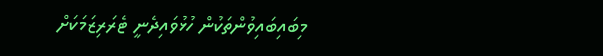މިބައިބައިވުންތަކުން ހުޅުވައިދެނީ ޓެރަރިޒަމަކަށް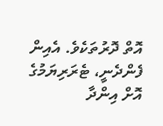އޮތް ދޮރުތަކެވެ. އެއިން ފެންދެނީ، ޓެރަރިޔަމުގެ އޮށް އިންދާ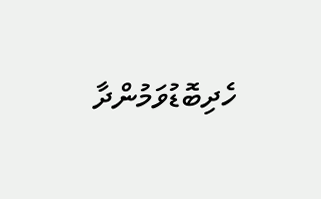ހެދިބޮޑުވަމުންދާ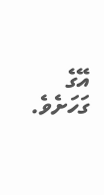އޭގެ ގަހަށެވެ.